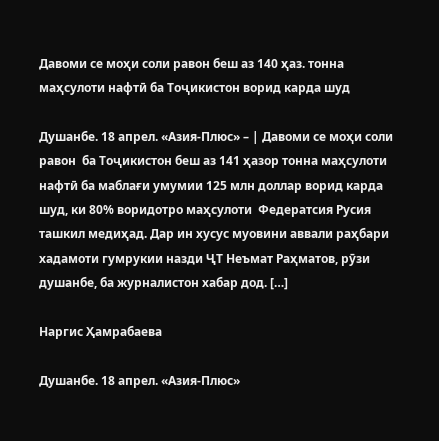Давоми се моҳи соли равон беш аз 140 ҳаз. тонна маҳсулоти нафтӣ ба Тоҷикистон ворид карда шуд

Душанбе. 18 апрел. «Азия-Плюс» – | Давоми се моҳи соли равон  ба Тоҷикистон беш аз 141 ҳазор тонна маҳсулоти нафтӣ ба маблағи умумии 125 млн доллар ворид карда шуд, ки 80% воридотро маҳсулоти  Федератсия Русия ташкил медиҳад. Дар ин хусус муовини аввали раҳбари хадамоти гумрукии назди ҶТ Неъмат Раҳматов, рӯзи душанбе, ба журналистон хабар дод. […]

Наргис Ҳамрабаева

Душанбе. 18 апрел. «Азия-Плюс»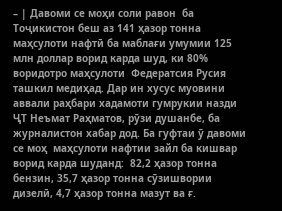– | Давоми се моҳи соли равон  ба Тоҷикистон беш аз 141 ҳазор тонна маҳсулоти нафтӣ ба маблағи умумии 125 млн доллар ворид карда шуд, ки 80% воридотро маҳсулоти  Федератсия Русия ташкил медиҳад. Дар ин хусус муовини аввали раҳбари хадамоти гумрукии назди ҶТ Неъмат Раҳматов, рӯзи душанбе, ба журналистон хабар дод. Ба гуфтаи ӯ давоми се моҳ  маҳсулоти нафтии зайл ба кишвар ворид карда шуданд:  82,2 ҳазор тонна бензин, 35,7 ҳазор тонна сӯзишвории дизелӣ, 4,7 ҳазор тонна мазут ва ғ.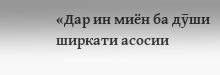«Дар ин миён ба дӯши ширкати асосии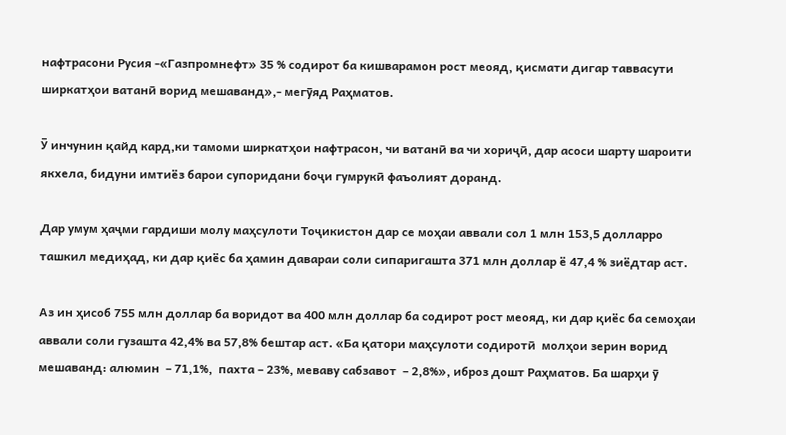нафтрасони Русия -«Газпромнефт» 35 % содирот ба кишварамон рост меояд, қисмати дигар таввасути ширкатҳои ватанӣ ворид мешаванд»,- мегӯяд Раҳматов.

Ӯ инчунин қайд кард,ки тамоми ширкатҳои нафтрасон, чи ватанӣ ва чи хориҷӣ, дар асоси шарту шароити якхела, бидуни имтиёз барои супоридани боҷи гумрукӣ фаъолият доранд.

Дар умум ҳаҷми гардиши молу маҳсулоти Тоҷикистон дар се моҳаи аввали сол 1 млн 153,5 долларро ташкил медиҳад, ки дар қиёс ба ҳамин давараи соли сипаригашта 371 млн доллар ё 47,4 % зиёдтар аст.

Аз ин ҳисоб 755 млн доллар ба воридот ва 400 млн доллар ба содирот рост меояд, ки дар қиёс ба семоҳаи аввали соли гузашта 42,4% ва 57,8% бештар аст. «Ба қатори маҳсулоти содиротӣ  молҳои зерин ворид мешаванд: алюмин  – 71,1%,  пахта – 23%, меваву сабзавот  – 2,8%», иброз дошт Раҳматов. Ба шарҳи ӯ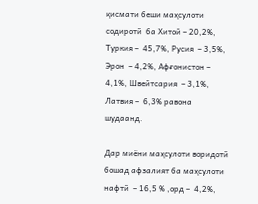қисмати беши маҳсулоти содиротӣ  ба Хитой – 20,2%, Туркия –  45,7%, Русия  – 3,5%, Эрон  – 4,2%, Афғонистон –  4,1%, Швейтсария  – 3,1%, Латвия –  6,3% равона  шудаанд.

Дар миёни маҳсулоти воридотӣ бошад афзалият ба маҳсулоти нафтӣ  – 16,5 % ,орд –  4,2%,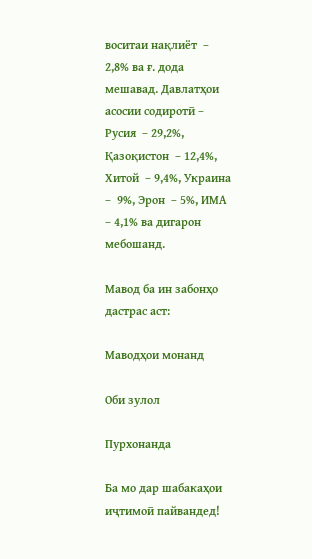воситаи нақлиёт  – 2,8% ва ғ. дода мешавад. Давлатҳои асосии содиротӣ – Русия  – 29,2%, Қазоқистон  – 12,4%, Хитой  – 9,4%, Украина –  9%, Эрон  – 5%, ИМА  – 4,1% ва дигарон мебошанд.

Мавод ба ин забонҳо дастрас аст:

Маводҳои монанд

Оби зулол

Пурхонанда

Ба мо дар шабакаҳои иҷтимоӣ пайвандед!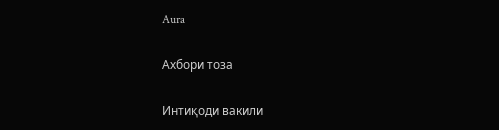Aura

Ахбори тоза

Интиқоди вакили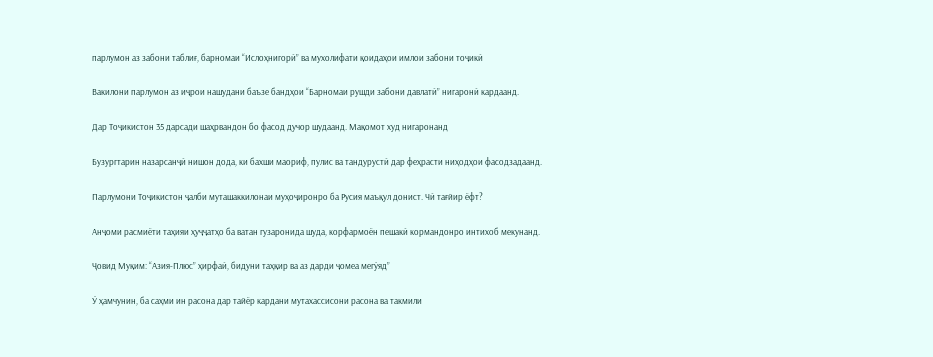парлумон аз забони таблиғ, барномаи “Ислоҳнигорӣ” ва мухолифати қоидаҳои имлои забони тоҷикӣ

Вакилони парлумон аз иҷрои нашудани баъзе бандҳои “Барномаи рушди забони давлатӣ” нигаронӣ кардаанд.

Дар Тоҷикистон 35 дарсади шаҳрвандон бо фасод дучор шудаанд. Мақомот худ нигаронанд

Бузургтарин назарсанҷӣ нишон дода, ки бахши маориф, пулис ва тандурустӣ дар феҳрасти ниҳодҳои фасодзадаанд.

Парлумони Тоҷикистон ҷалби муташаккилонаи муҳоҷиронро ба Русия маъқул донист. Чӣ тағйир ёфт?

Анҷоми расмиёти таҳияи ҳуҷҷатҳо ба ватан гузаронида шуда, корфармоён пешакӣ кормандонро интихоб мекунанд.

Ҷовид Муқим: “Азия-Плюс” ҳирфаӣ, бидуни таҳқир ва аз дарди ҷомеа мегӯяд”

Ӯ ҳамчунин, ба саҳми ин расона дар тайёр кардани мутахассисони расона ва такмили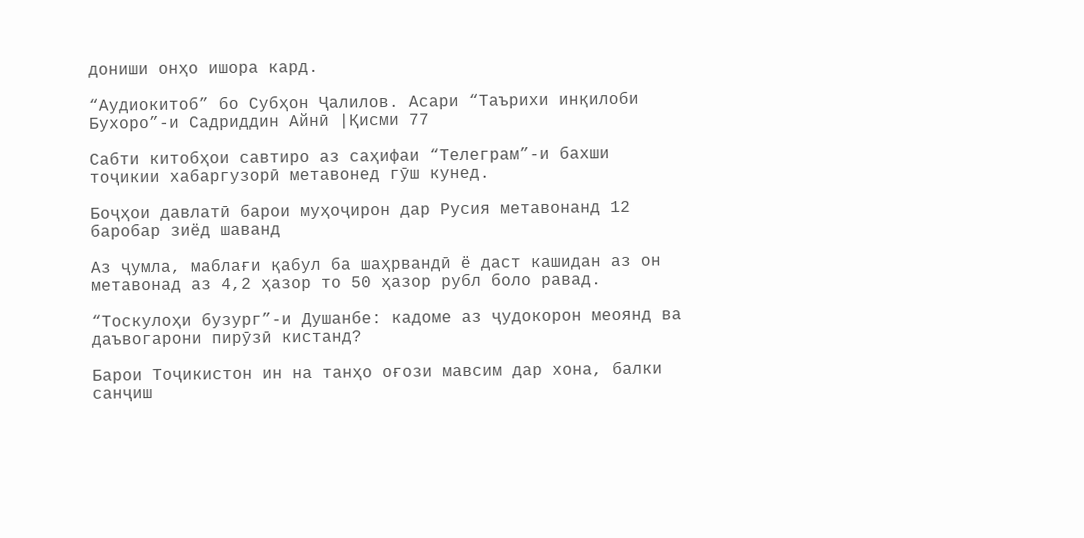дониши онҳо ишора кард.

“Аудиокитоб” бо Субҳон Ҷалилов. Асари “Таърихи инқилоби Бухоро”-и Садриддин Айнӣ |Қисми 77

Cабти китобҳои савтиро аз саҳифаи “Телеграм”-и бахши тоҷикии хабаргузорӣ метавонед гӯш кунед.

Боҷҳои давлатӣ барои муҳоҷирон дар Русия метавонанд 12 баробар зиёд шаванд

Аз ҷумла, маблағи қабул ба шаҳрвандӣ ё даст кашидан аз он метавонад аз 4,2 ҳазор то 50 ҳазор рубл боло равад.

“Тоскулоҳи бузург”-и Душанбе: кадоме аз ҷудокорон меоянд ва даъвогарони пирӯзӣ кистанд?

Барои Тоҷикистон ин на танҳо оғози мавсим дар хона, балки санҷиш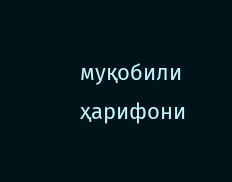муқобили ҳарифони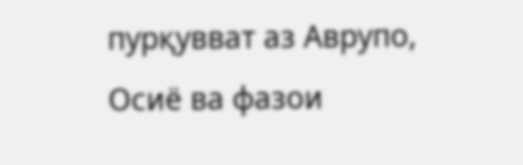пурқувват аз Аврупо, Осиё ва фазои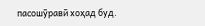пасошӯравӣ хоҳад буд.